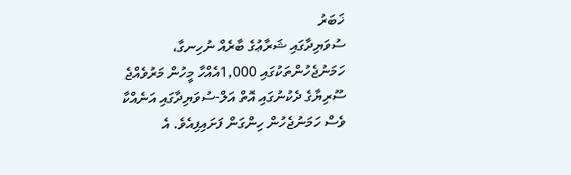ޚަބަރު
ސުވަޔިދާގައި ޝަރާޢުގެ ބާރެއް ނުހިނގާ، ހަމަނުޖެހުންތަކުގައި 1,000އެއްހާ މީހުން މަރުވެއްޖެ
ސޫރިޔާގެ ދެކުނުގައި އޮތް އަލް-ސުވަޔިދާގައި އަނެއްކާ ވެސް ހަމަނުޖެހުން ހިންގަން ފަށައިފިއެވެ. އެ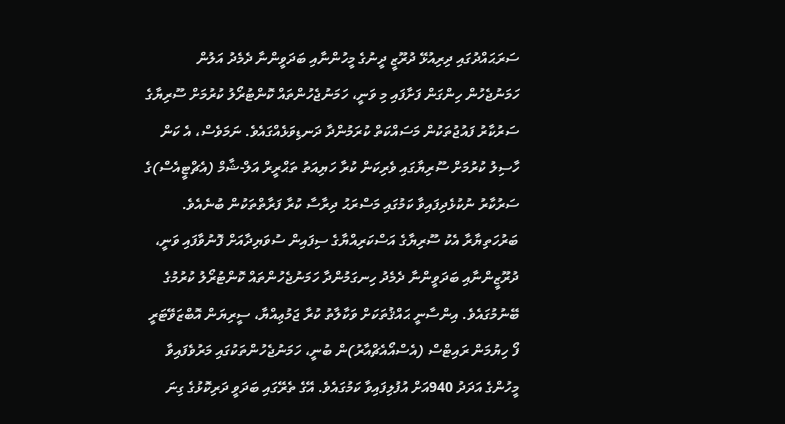ސަރަޙައްދުގައި ދިރިއުޅޭ ދުރޫޒީ ދީނުގެ މީހުންނާއި ބަދަވީންނާ ދެމެދު އަލުން ހަމަނުޖެހުން ހިންގަން ފަށާފައި މި ވަނީ، ހަމަނުޖެހުންތައް ކޮންޓުރޯލު ކުރުމަށް ސޫރިޔާގެ ސަރުކާރު ފައުޖުތަކުން މަސައްކަތް ކުރަމުންދާ ދަނޑިވަޅެއްގައެވެ. ނަމަވެސް، އެ ކަން ހާސިލު ކުރުމަށް ސޫރިޔާގައި ވެރިކަން ކުރާ ހަޔިއަތު ތަޙްރީރް އަލް-ޝާމް (އެޗްޓީއެސް)ގެ ސަރުކާރު ނުކުޅެދިފައިވާ ކަމުގައި މަސްރަޙު ދިރާސާ ކުރާ ފަރާތްތަކުން ބުނެއެވެ.
ބަރުހަތިޔާރާ އެކު ސޫރިޔާގެ އަސްކަރިއްޔާގެ ސިފައިން ސުވަޔިދާއަށް ފޮނުވާފައި ވަނީ، ދުރޫޒީންނާއި ބަދަވީންނާ ދެމެދު ހިނގަމުންދާ ހަމަނުޖެހުންތައް ކޮންޓުރޯލު ކުރުމުގެ ބޭނުމުގައެވެ. އިންސާނީ ޙައްޤުތަކަށް ވަކާލާތު ކުރާ ޖަމުޢިއްޔާ، ސީރިޔަން އޮބްޒަވޭޓަރީ ފޯ ހިޔުމަން ރައިޓްސް (އެސްއޯއެޗްއާރު)ން ބުނީ، ހަމަނުޖެހުންތަކުގައި މަރުވެފައިވާ މީހުންގެ އަދަދު 940އަށް އުފުލިފައިވާ ކަމުގައެވެ. އޭގެ ތެރޭގައި ބަދަވީ ދަރިކޮޅުގެ ގިނަ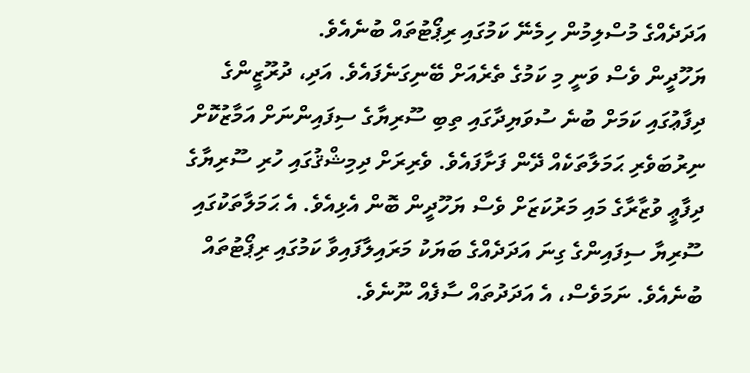އަދަދެއްގެ މުސްލިމުން ހިމެނޭ ކަމުގައި ރިޕޯޓުތައް ބުނެއެވެ.
ޔަހޫދީން ވެސް ވަނީ މި ކަމުގެ ތެރެއަށް ބޭނިގަނެފައެވެ. އަދި، ދުރޫޒީންގެ ދިފާޢުގައި ކަމަށް ބުނެ ސުވަޔިދާގައި ތިބި ސޫރިޔާގެ ސިފައިންނަށް އަމާޒުކޮށް ނިރުބަވެރި ޙަމަލާތަކެއް ދޭން ފަށާފައެވެ. ވެރިރަށް ދިމިޝްޤުގައި ހުރި ސޫރިޔާގެ ދިފާޢީ ވުޒާރާގެ މައި މަރުކަޒަށް ވެސް ޔަހޫދީން ބޮން އެޅިއެވެ. އެ ޙަމަލާތަކުގައި ސޫރިޔާ ސިފައިންގެ ގިނަ އަދަދެއްގެ ބަޔަކު މަރައިލާފައިވާ ކަމުގައި ރިޕޯޓުތައް ބުނެއެވެ. ނަމަވެސް، އެ އަދަދުތައް ސާފެއް ނޫނެވެ.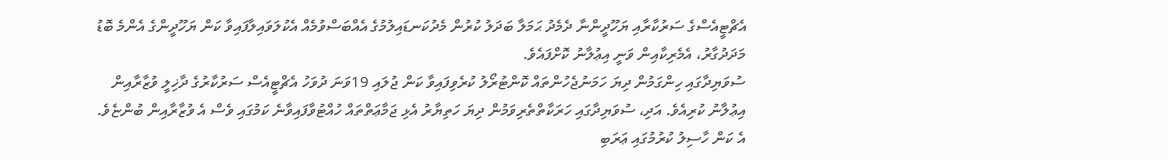އެޗްޓީއެސްގެ ސަރުކާރާއި ޔަހޫދީންނާ ދެމެދު ޙަމަލާ ބަދަލު ކުރުން މެދުކަނޑައިލުމުގެ އެއްބަސްވުމެއް އެކުލަވައިލާފައިވާ ކަން ޔަހޫދީންގެ އެންމެ ބޮޑު މަދަދުގާރު، އެމެރިކާއިން ވަނީ އިޢުލާނު ކޮށްފައެވެ.
ސުވަޔިދާގައި ހިންގަމުން ދިޔަ ހަމަނުޖެހުންތައް ކޮންޓުރޯލު ކުރެވިފައިވާ ކަން ޖުލައި 19ވަނަ ދުވަހު އެޗްޓީއެސް ސަރުކާރުގެ ދާޚިލީ ވުޒާރާއިން އިޢުލާނު ކުރިއެވެ. އަދި، ސުވަޔިދާގައި ހަރަކާތްތެރިވަމުން ދިޔަ ހަތިޔާރު އެޅި ޖަމާޢަތްތައް ހުއްޓުވާފައިވާނެ ކަމުގައި ވެސް އެ ވުޒާރާއިން ބުންޏެވެ. އެ ކަން ހާސިލު ކުރުމުގައި ޢަރަބި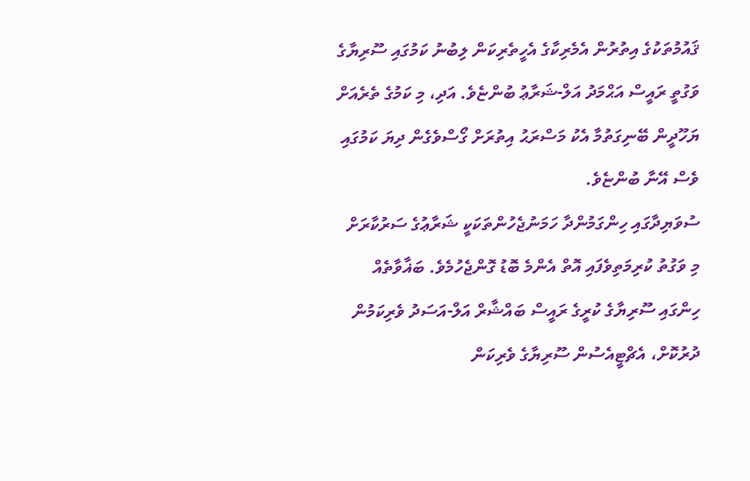ޤައުމުތަކުގެ އިތުރުން އެމެރިކާގެ އެހީތެރިކަން ލިބުނު ކަމުގައި ސޫރިޔާގެ ވަގުތީ ރައީސް އަޙްމަދު އަލް-ޝަރާޢު ބުންޏެވެ. އަދި، މި ކަމުގެ ތެރެއަށް ޔަހޫދީން ބޭނިގަތުމާ އެކު މަސްރަޙު އިތުރަށް ގޯސްވެގެން ދިޔަ ކަމުގައި ވެސް އޭނާ ބުންޏެވެ.
ސުވަޔިދާގައި ހިންގަމުންދާ ހަމަނުޖެހުންތަކަކީ ޝަރާޢުގެ ސަރުކާރަށް މި ވަގުތު ކުރިމަތިވެފައި އޮތް އެންމެ ބޮޑު ގޮންޖެހުމެވެ. ބަޣާވާތެއް ހިންގައި ސޫރިޔާގެ ކުރީގެ ރައީސް ބައްޝާރް އަލް-އަސަދު ވެރިކަމުން ދުރުކޮށް، އެޗްޓީއެސުން ސޫރިޔާގެ ވެރިކަން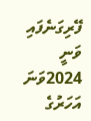ފޭރިގަނެފައި ވަނީ 2024ވަނަ އަހަރުގެ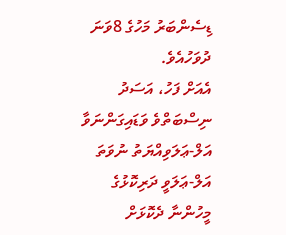ޑިސެންބަރު މަހުގެ 8ވަނަ ދުވަހުއެވެ.
އެއަށް ފަހު، އަސަދު ނިސްބަތްވެ ވަޑައިގަންނަވާ އަލް-ޢަލަވިއްޔަތު ނުވަތަ އަލް-ޢަލަވީ ދަރިކޮޅުގެ މީހުންނާ ދެކޮޅަށް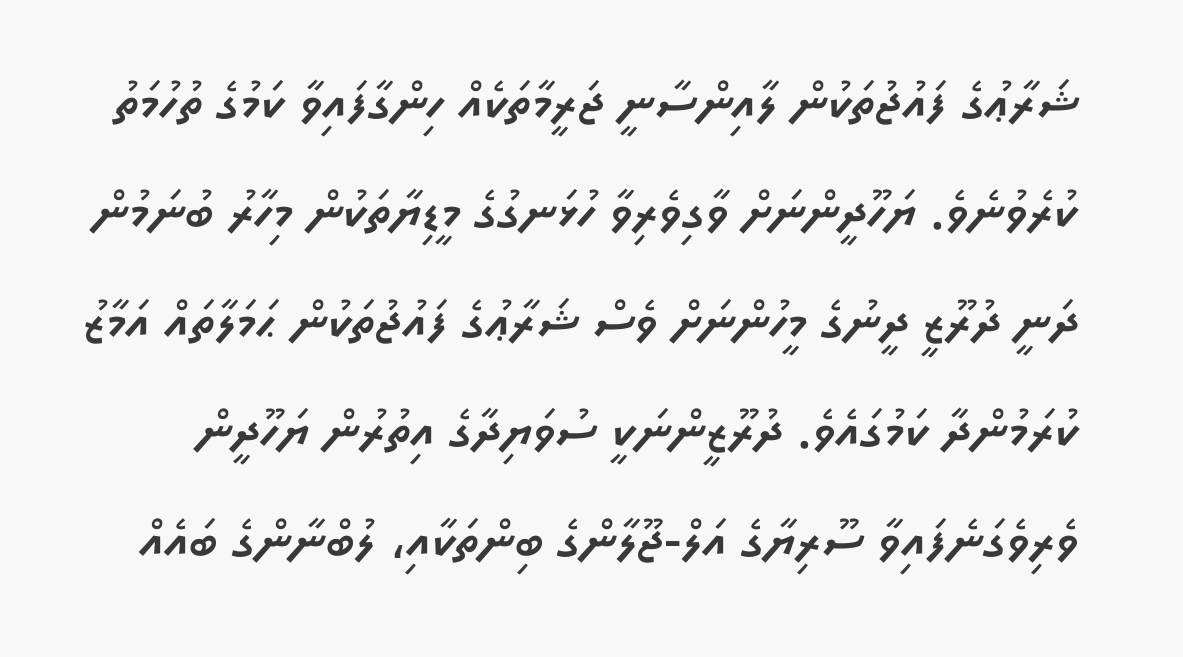ޝަރާޢުގެ ފައުޖުތަކުން ލާއިންސާނީ ޖަރީމާތަކެއް ހިންގާފައިވާ ކަމުގެ ތުހުމަތު ކުރެވުނެވެ. ޔަހޫދީންނަށް ވާގިވެރިވާ ހުޅަނގުގެ މީޑިޔާތަކުން މިހާރު ބުނަމުން ދަނީ ދުރޫޒީ ދީނުގެ މީހުންނަށް ވެސް ޝަރާޢުގެ ފައުޖުތަކުން ޙަމަލާތައް އަމާޒު ކުރަމުންދާ ކަމުގައެވެ. ދުރޫޒީންނަކީ ސުވަޔިދާގެ އިތުރުން ޔަހޫދީން ވެރިވެގަނެފައިވާ ސޫރިޔާގެ އަލް-ޖޫލާންގެ ބިންތަކާއި، ލުބްނާންގެ ބައެއް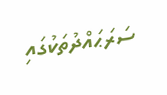ސަރަޙައްދުތަކުގައި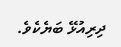ދިރިއުޅޭ ބަޔެކެވެ.